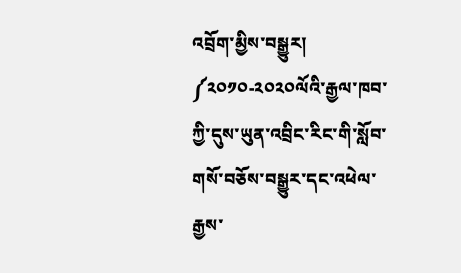འབྲོག་མྱིས་བསྒྱུར།
༼༢༠༡༠-༢༠༢༠ལོའི་རྒྱལ་ཁབ་ཀྱི་དུས་ཡུན་འབྲིང་རིང་གི་སློབ་གསོ་བཅོས་བསྒྱུར་དང་འཕེལ་རྒྱས་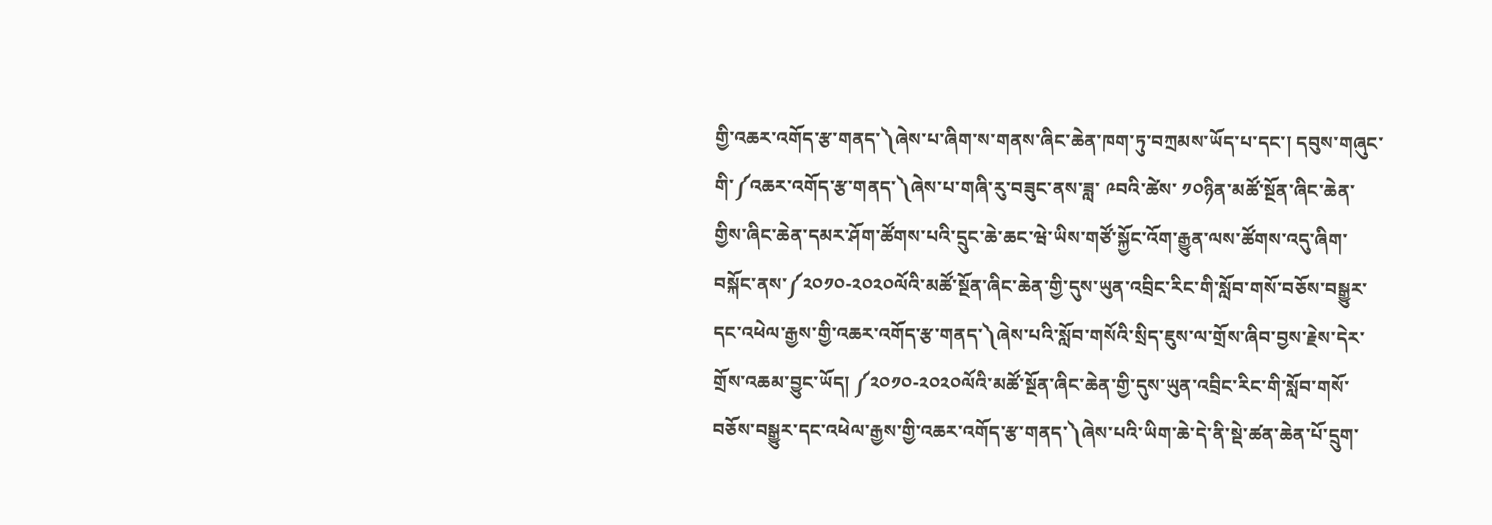གྱི་འཆར་འགོད་རྩ་གནད་༽ཞེས་པ་ཞིག་ས་གནས་ཞིང་ཆེན་ཁག་ཏུ་བཀྲམས་ཡོད་པ་དང་། དབུས་གཞུང་གི་༼འཆར་འགོད་རྩ་གནད་༽ཞེས་པ་གཞི་རུ་བཟུང་ནས་ཟླ་ ༩བའི་ཚེས་ ༡༠ཉིན་མཚོ་སྔོན་ཞིང་ཆེན་གྱིས་ཞིང་ཆེན་དམར་ཤོག་ཚོགས་པའི་དྲུང་ཆེ་ཆང་ཝེ་ཡིས་གཙོ་སྐྱོང་འོག་རྒྱུན་ལས་ཚོགས་འདུ་ཞིག་བསྐོང་ནས་༼༢༠༡༠-༢༠༢༠ལོའི་མཚོ་སྔོན་ཞིང་ཆེན་གྱི་དུས་ཡུན་འབྲིང་རིང་གི་སློབ་གསོ་བཅོས་བསྒྱུར་དང་འཕེལ་རྒྱས་གྱི་འཆར་འགོད་རྩ་གནད་༽ཞེས་པའི་སློབ་གསོའི་སྲིད་ཇུས་ལ་གྲོས་ཞིབ་བྱས་རྗེས་དེར་གྲོས་འཆམ་བྱུང་ཡོད། ༼༢༠༡༠-༢༠༢༠ལོའི་མཚོ་སྔོན་ཞིང་ཆེན་གྱི་དུས་ཡུན་འབྲིང་རིང་གི་སློབ་གསོ་བཅོས་བསྒྱུར་དང་འཕེལ་རྒྱས་གྱི་འཆར་འགོད་རྩ་གནད་༽ཞེས་པའི་ཡིག་ཆེ་དེ་ནི་སྡེ་ཚན་ཆེན་པོ་དྲུག་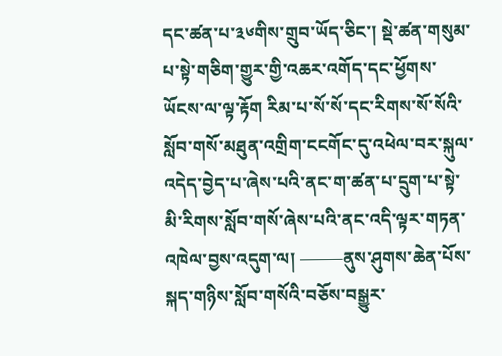དང་ཚན་པ་༣༦གིས་གྲུབ་ཡོད་ཅིང་། སྡེ་ཚན་གསུམ་པ་སྟེ་གཅིག་གྱུར་གྱི་འཆར་འགོད་དང་ཕྱོགས་ཡོངས་ལ་ལྟ་རྟོག རིམ་པ་སོ་སོ་དང་རིགས་སོ་སོའི་སློབ་གསོ་མཐུན་འགྲིག་ངངགོང་དུ་འཕེལ་བར་སྐུལ་འདེད་བྱེད་པ་ཞེས་པའི་ནང་ག་ཚན་པ་དྲུག་པ་སྟེ་མི་རིགས་སློབ་གསོ་ཞེས་པའི་ནང་འདི་ལྟར་གཏན་འཁེལ་བྱས་འདུག་ལ། ——–ནུས་ཤུགས་ཆེན་པོས་སྐད་གཉིས་སློབ་གསོའི་བཅོས་བསྒྱུར་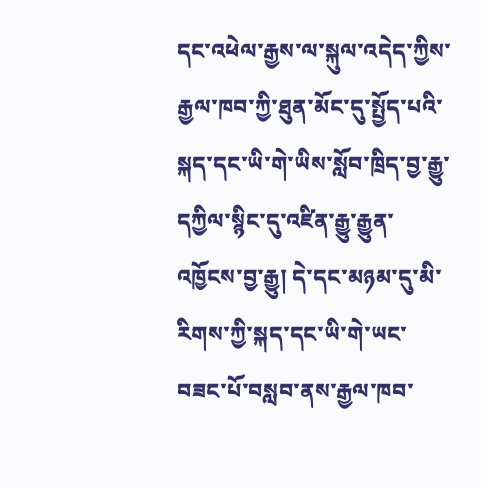དང་འཕེལ་རྒྱས་ལ་སྐུལ་འདེད་ཀྱིས་རྒྱལ་ཁབ་ཀྱི་ཐུན་མོང་དུ་སྤྱོད་པའི་སྐད་དང་ཡི་གེ་ཡིས་སློབ་ཁྲིད་བྱ་རྒྱུ་དཀྱིལ་སྙིང་དུ་འཛིན་རྒྱུ་རྒྱུན་འཁྱོངས་བྱ་རྒྱུ། དེ་དང་མཉམ་དུ་མི་རིགས་ཀྱི་སྐད་དང་ཡི་གེ་ཡང་བཟང་པོ་བསླབ་ནས་རྒྱལ་ཁབ་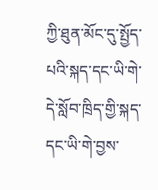ཀྱི་ཐུན་མོང་དུ་སྤྱོད་པའི་སྐད་དང་ཡི་གེ་དེ་སློབ་ཁྲིད་གྱི་སྐད་དང་ཡི་གེ་བྱས་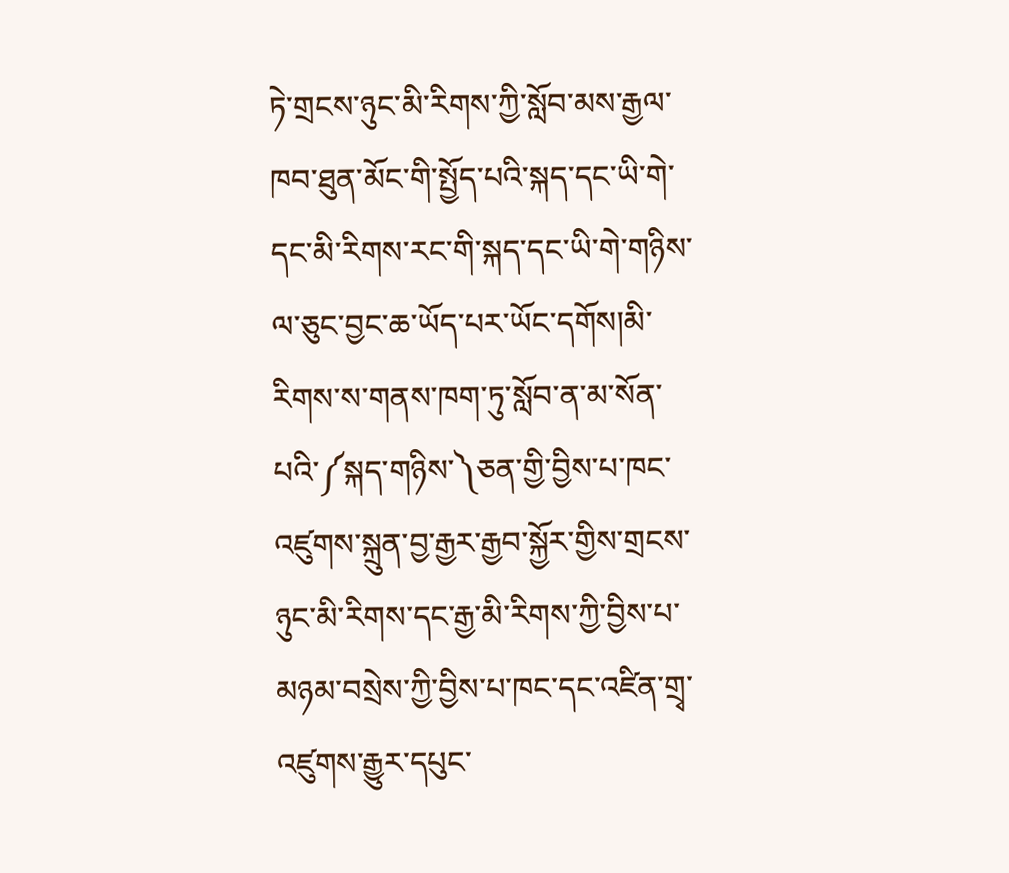ཏེ་གྲངས་ཉུང་མི་རིགས་ཀྱི་སློབ་མས་རྒྱལ་ཁབ་ཐུན་མོང་གི་སྤྱོད་པའི་སྐད་དང་ཡི་གེ་དང་མི་རིགས་རང་གི་སྐད་དང་ཡི་གེ་གཉིས་ལ་ཅུང་བྱང་ཆ་ཡོད་པར་ཡོང་དགོས།མི་རིགས་ས་གནས་ཁག་ཏུ་སློབ་ན་མ་སོན་པའི་༼སྐད་གཉིས་༽ཅན་གྱི་བྱིས་པ་ཁང་འཛུགས་སྐྲུན་བྱ་རྒྱར་རྒྱབ་སྐྱོར་གྱིས་གྲངས་ཉུང་མི་རིགས་དང་རྒྱ་མི་རིགས་ཀྱི་བྱིས་པ་མཉམ་བསྲེས་ཀྱི་བྱིས་པ་ཁང་དང་འཛིན་གྲྭ་འཛུགས་རྒྱུར་དཔུང་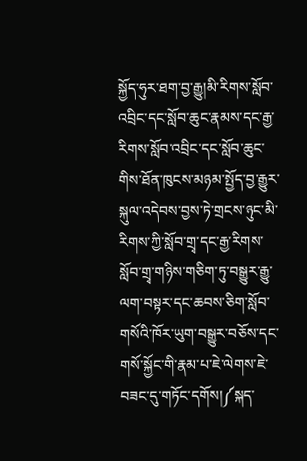སྐྱོད་ཧུར་ཐག་བྱ་རྒྱུ།མི་རིགས་སློབ་འབྲིང་དང་སློབ་ཆུང་རྣམས་དང་རྒྱ་རིགས་སློབ་འབྲིང་དང་སློབ་ཆུང་གིས་ཐོན་ཁུངས་མཉམ་སྤྱོད་བྱ་རྒྱུར་སྐུལ་འདེབས་བྱས་ཏེ་གྲངས་ཉུང་མི་རིགས་ཀྱི་སློབ་གྲྭ་དང་རྒྱ་རིགས་སློབ་གྲྭ་གཉིས་གཅིག་ཏུ་བསྒྱུར་རྒྱུ་ལག་བསྟར་དང་ཆབས་ཅིག་སློབ་གསོའི་ཁོར་ཡུག་བསྒྱུར་བཅོས་དང་གསོ་སྐྱོང་གི་རྣམ་པ་ཇེ་ལེགས་ཇེ་བཟང་དུ་གཏོང་དགོས།༼སྐད་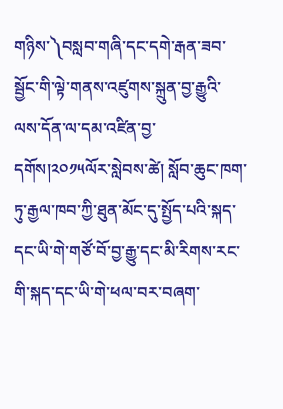གཉིས་༽བསླབ་གཞི་དང་དགེ་རྒན་ཟབ་སྦྱོང་གི་ལྟེ་གནས་འཛུགས་སྐྲུན་བྱ་རྒྱུའི་ལས་དོན་ལ་དམ་འཛིན་བྱ་དགོས།༢༠༡༥ལོར་སླེབས་ཚེ། སློབ་ཆུང་ཁག་ཏུ་རྒྱལ་ཁབ་ཀྱི་ཐུན་མོང་དུ་སྤྱོད་པའི་སྐད་དང་ཡི་གེ་གཙོ་བོ་བྱ་རྒྱུ་དང་མི་རིགས་རང་གི་སྐད་དང་ཡི་གེ་ཕལ་བར་བཞག་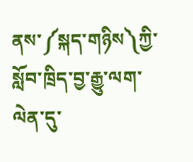ནས་༼སྐད་གཉིས༽ཀྱི་སློབ་ཁྲིད་བྱ་རྒྱུ་ལག་ལེན་དུ་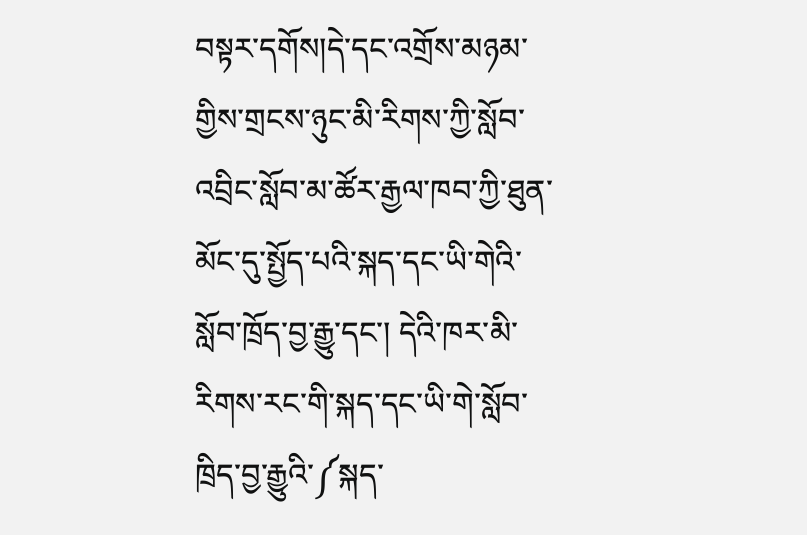བསྟར་དགོས།དེ་དང་འགྲོས་མཉམ་གྱིས་གྲངས་ཉུང་མི་རིགས་ཀྱི་སློབ་འབྲིང་སློབ་མ་ཚོར་རྒྱལ་ཁབ་ཀྱི་ཐུན་མོང་དུ་སྤྱོད་པའི་སྐད་དང་ཡི་གེའི་སློབ་ཁྲོད་བྱ་རྒྱུ་དང་། དེའི་ཁར་མི་རིགས་རང་གི་སྐད་དང་ཡི་གེ་སློབ་ཁྲིད་བྱ་རྒྱུའི་༼སྐད་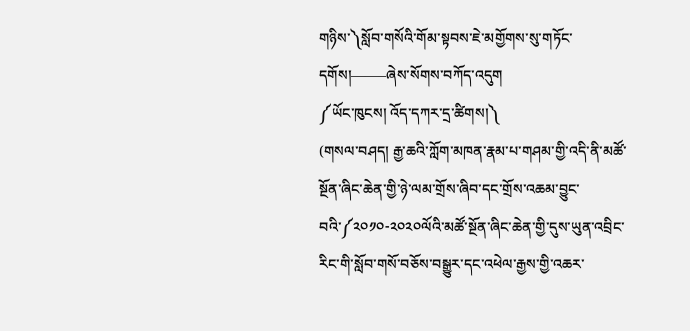གཉིས་༽སློབ་གསོའི་གོམ་སྟབས་ཇེ་མགྱོགས་སུ་གཏོང་དགོས།——–ཞེས་སོགས་བཀོད་འདུག
༼ཡོང་ཁུངས། འོད་དཀར་དྲ་ཚིགས།༽
(གསལ་བཤད། རྒྱ་ཆའི་ཀློག་མཁན་རྣམ་པ་གཤམ་གྱི་འདི་ནི་མཚོ་སྔོན་ཞིང་ཆེན་གྱི་ཉེ་ལམ་གྲོས་ཞིབ་དང་གྲོས་འཆམ་བྱུང་བའི་༼༢༠༡༠-༢༠༢༠ལོའི་མཚོ་སྔོན་ཞིང་ཆེན་གྱི་དུས་ཡུན་འབྲིང་རིང་གི་སློབ་གསོ་བཅོས་བསྒྱུར་དང་འཕེལ་རྒྱས་གྱི་འཆར་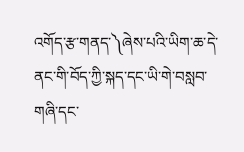འགོད་རྩ་གནད་༽ཞེས་པའི་ཡིག་ཆ་དེ་ནང་གི་བོད་ཀྱི་སྐད་དང་ཡི་གེ་བསླབ་གཞི་དང་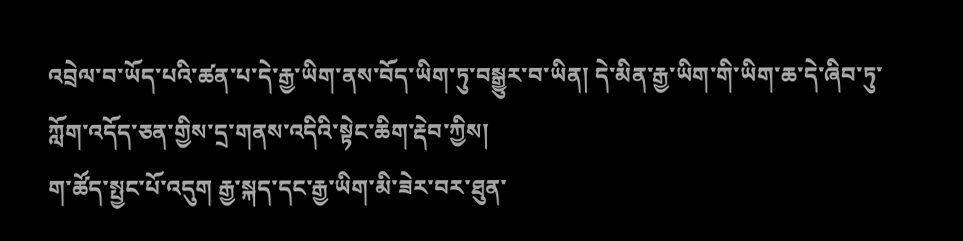འབྲེལ་བ་ཡོད་པའི་ཚན་པ་དེ་རྒྱ་ཡིག་ནས་བོད་ཡིག་ཏུ་བསྒྱུར་བ་ཡིན། དེ་མིན་རྒྱ་ཡིག་གི་ཡིག་ཆ་དེ་ཞིབ་ཏུ་ཀློག་འདོད་ཅན་གྱིས་དྲ་གནས་འདིའི་སྟེང་ཆིག་རྡེབ་ཀྱིས།
ག་ཚོད་སྤྱང་པོ་འདུག རྒྱ་སྐད་དང་རྒྱ་ཡིག་མི་ཟེར་བར་ཐུན་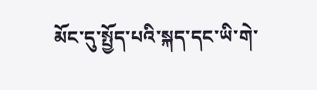མོང་དུ་སྤྱོད་པའི་སྐད་དང་ཡི་གེ་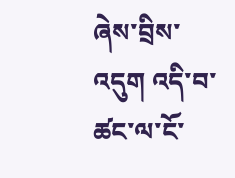ཞེས་བྲིས་འདུག འདི་བ་ཚང་ལ་ངོ་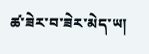ཚ་ཟེར་བ་ཟེར་མེད་ཡ།